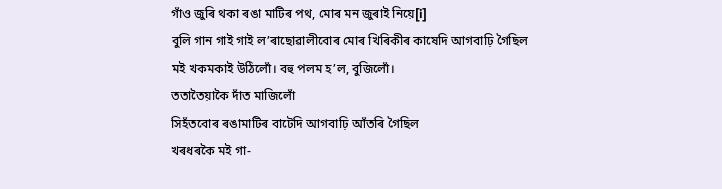গাঁও জুৰি থকা ৰঙা মাটিৰ পথ, মোৰ মন জুৰাই নিয়ে[i]
বুলি গান গাই গাই ল’ৰাছোৱালীবোৰ মোৰ খিৰিকীৰ কাষেদি আগবাঢ়ি গৈছিল
মই খকমকাই উঠিলোঁ। বহু পলম হ’ল, বুজিলোঁ।
ততাতৈয়াকৈ দাঁত মাজিলোঁ
সিহঁতবোৰ ৰঙামাটিৰ বাটেদি আগবাঢ়ি আঁতৰি গৈছিল
খৰধৰকৈ মই গা-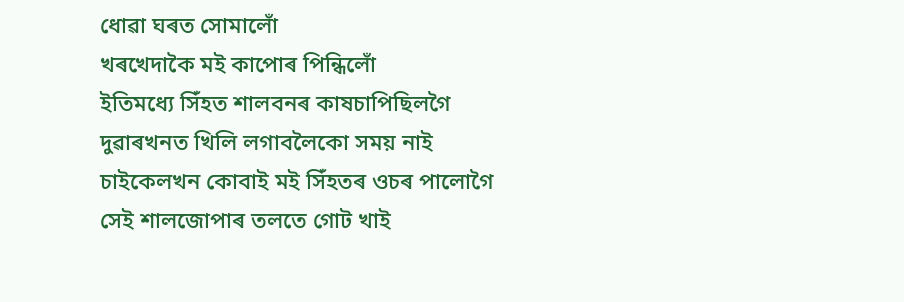ধোৱা ঘৰত সোমালোঁ
খৰখেদাকৈ মই কাপোৰ পিন্ধিলোঁ
ইতিমধ্যে সিঁহত শালবনৰ কাষচাপিছিলগৈ
দুৱাৰখনত খিলি লগাবলৈকো সময় নাই
চাইকেলখন কোবাই মই সিঁহতৰ ওচৰ পালোগৈ
সেই শালজোপাৰ তলতে গোট খাই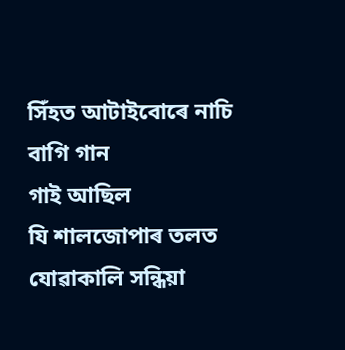সিঁহত আটাইবোৰে নাচি বাগি গান
গাই আছিল
যি শালজোপাৰ তলত যোৱাকালি সন্ধিয়া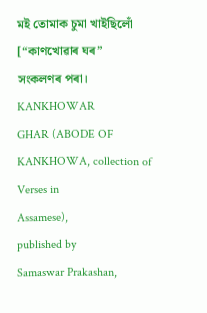মই তোমাক চুমা খাইছিলোঁ
[“কাণখোৱাৰ ঘৰ”
সংকলণৰ পৰা।
KANKHOWAR
GHAR (ABODE OF KANKHOWA, collection of Verses in
Assamese),
published by
Samaswar Prakashan,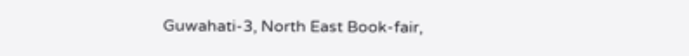Guwahati-3, North East Book-fair,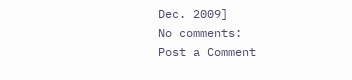Dec. 2009]
No comments:
Post a Comment